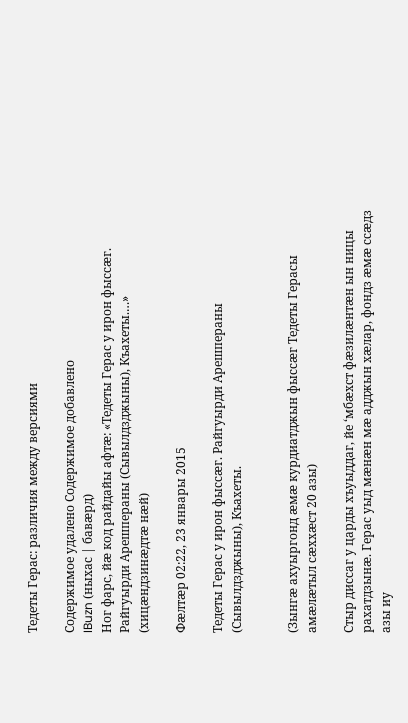Тедеты Герас: различия между версиями

Содержимое удалено Содержимое добавлено
IBuzn (ныхас | бавæрд)
Ног фарс, йæ код райдайы афтæ: «Тедеты Герас у ирон фыссæг. Райгуырди Арешпераны (Сывылдзджыны), Къахеты.…»
(хицæндзинæдтæ нæй)

Фæлтæр 02:22, 23 январы 2015

Тедеты Герас у ирон фыссæг. Райгуырди Арешпераны (Сывылдзджыны), Къахеты.


(Зынгæ ахуыргонд æмæ курдиатджын фыссæг Тедеты Герасы амæлæтыл сæххæст 20 азы)

Стыр диссаг у царды хъуыддаг, йе ‘мбæхст фæзилæнтæн ын ницы рахатдзынæ. Герас уыд мæнæн мæ адджын хæлар, фондз æмæ ссæдз азы иу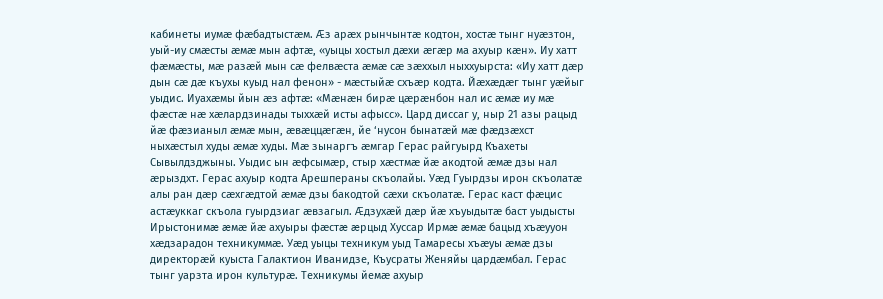кабинеты иумæ фæбадтыстæм. Ӕз арæх рынчынтæ кодтон, хостæ тынг нуæзтон, уый-иу смæсты æмæ мын афтæ, «уыцы хостыл дæхи æгæр ма ахуыр кæн». Иу хатт фæмæсты, мæ разæй мын сæ фелвæста æмæ сæ зæххыл ныххуырста: «Иу хатт дæр дын сæ дæ къухы куыд нал фенон» - мæстыйæ схъæр кодта. Йæхæдæг тынг уæйыг уыдис. Иуахæмы йын æз афтæ: «Мæнæн бирæ цæрæнбон нал ис æмæ иу мæ фæстæ нæ хæлардзинады тыххæй исты афысс». Цард диссаг у, ныр 21 азы рацыд йæ фæзианыл æмæ мын, æвæццæгæн, йе ‘нусон бынатæй мæ фæдзæхст ныхæстыл худы æмæ худы. Мæ зынаргъ æмгар Герас райгуырд Къахеты Сывылдзджыны. Уыдис ын æфсымæр, стыр хæстмæ йæ акодтой æмæ дзы нал æрыздхт. Герас ахуыр кодта Арешпераны скъолайы. Уæд Гуырдзы ирон скъолатæ алы ран дæр сæхгæдтой æмæ дзы бакодтой сæхи скъолатæ. Герас каст фæцис астæуккаг скъола гуырдзиаг æвзагыл. Ӕдзухæй дæр йæ хъуыдытæ баст уыдысты Ирыстонимæ æмæ йæ ахуыры фæстæ æрцыд Хуссар Ирмæ æмæ бацыд хъæууон хæдзарадон техникуммæ. Уæд уыцы техникум уыд Тамаресы хъæуы æмæ дзы директорæй куыста Галактион Иванидзе, Къусраты Женяйы цардæмбал. Герас тынг уарзта ирон культурæ. Техникумы йемæ ахуыр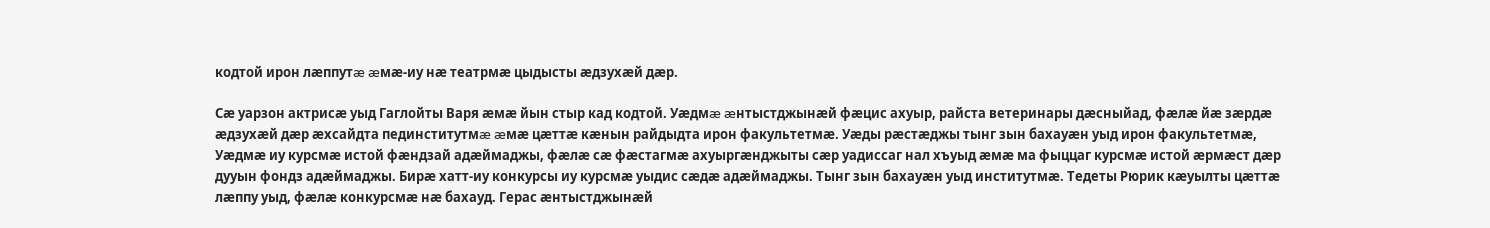кодтой ирон лæппутæ æмæ-иу нæ театрмæ цыдысты æдзухæй дæр.

Сæ уарзон актрисæ уыд Гаглойты Варя æмæ йын стыр кад кодтой. Уæдмæ æнтыстджынæй фæцис ахуыр, райста ветеринары дæсныйад, фæлæ йæ зæрдæ æдзухæй дæр æхсайдта пединститутмæ æмæ цæттæ кæнын райдыдта ирон факультетмæ. Уæды рæстæджы тынг зын бахауæн уыд ирон факультетмæ, Уæдмæ иу курсмæ истой фæндзай адæймаджы, фæлæ сæ фæстагмæ ахуыргæнджыты сæр уадиссаг нал хъуыд æмæ ма фыццаг курсмæ истой æрмæст дæр дууын фондз адæймаджы. Бирæ хатт-иу конкурсы иу курсмæ уыдис сæдæ адæймаджы. Тынг зын бахауæн уыд институтмæ. Тедеты Рюрик кæуылты цæттæ лæппу уыд, фæлæ конкурсмæ нæ бахауд. Герас æнтыстджынæй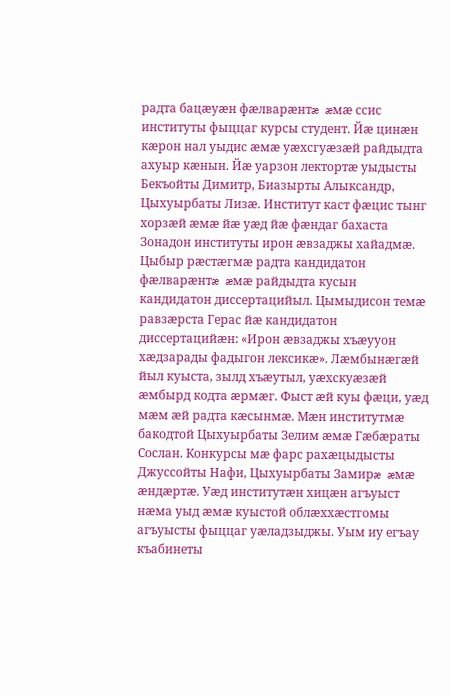радта бацæуæн фæлварæнтæ æмæ ссис институты фыццаг курсы студент. Йæ цинæн кæрон нал уыдис æмæ уæхсгуæзæй райдыдта ахуыр кæнын. Йæ уарзон лектортæ уыдысты Бекъойты Димитр, Биазырты Алыксандр, Цыхуырбаты Лизæ. Институт каст фæцис тынг хорзæй æмæ йæ уæд йæ фæндаг бахаста Зонадон институты ирон æвзаджы хайадмæ. Цыбыр рæстæгмæ радта кандидатон фæлварæнтæ æмæ райдыдта кусын кандидатон диссертацийыл. Цымыдисон темæ равзæрста Герас йæ кандидатон диссертацийæн: «Ирон æвзаджы хъæууон хæдзарады фадыгон лексикæ». Лæмбынæгæй йыл куыста, зылд хъæутыл, уæхскуæзæй æмбырд кодта æрмæг. Фыст æй куы фæци, уæд мæм æй радта кæсынмæ. Мæн институтмæ бакодтой Цыхуырбаты Зелим æмæ Гæбæраты Сослан. Конкурсы мæ фарс рахæцыдысты Джуссойты Нафи, Цыхуырбаты Замирæ æмæ æндæртæ. Уæд институтæн хицæн агъуыст нæма уыд æмæ куыстой облæххæстгомы агъуысты фыццаг уæладзыджы. Уым иу егъау къабинеты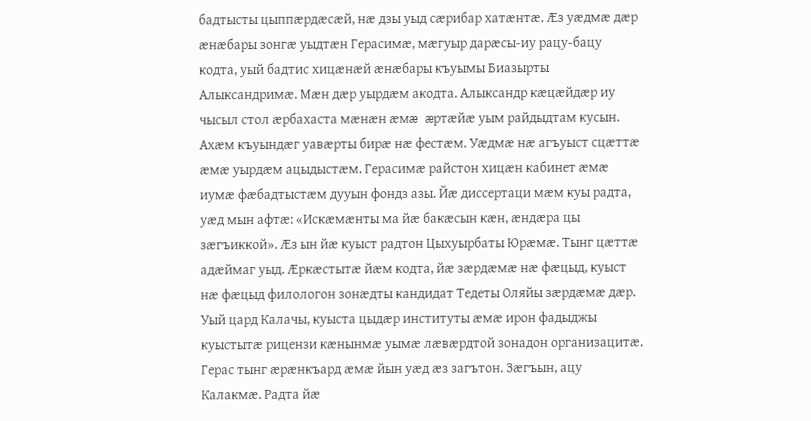бадтысты цыппæрдæсæй, нæ дзы уыд сæрибар хатæнтæ. Ӕз уæдмæ дæр æнæбары зонгæ уыдтæн Герасимæ, мæгуыр дарæсы-иу рацу-бацу кодта, уый бадтис хицæнæй æнæбары къуымы Биазырты Алыксандримæ. Мæн дæр уырдæм акодта. Алыксандр кæцæйдæр иу чысыл стол æрбахаста мæнæн æмæ æртæйæ уым райдыдтам кусын. Ахæм къуындæг уавæрты бирæ нæ фестæм. Уæдмæ нæ агъуыст сцæттæ æмæ уырдæм ацыдыстæм. Герасимæ райстон хицæн кабинет æмæ иумæ фæбадтыстæм дууын фондз азы. Йæ диссертаци мæм куы радта, уæд мын афтæ: «Искæмæнты ма йæ бакæсын кæн, æндæра цы зæгъиккой». Ӕз ын йæ куыст радтон Цыхуырбаты Юрæмæ. Тынг цæттæ адæймаг уыд. Ӕркæстытæ йæм кодта, йæ зæрдæмæ нæ фæцыд, куыст нæ фæцыд филологон зонæдты кандидат Тедеты Оляйы зæрдæмæ дæр. Уый цард Калачы, куыста цыдæр институты æмæ ирон фадыджы куыстытæ рицензи кæнынмæ уымæ лæвæрдтой зонадон организацитæ. Герас тынг æрæнкъард æмæ йын уæд æз загътон. Зæгъын, ацу Калакмæ. Радта йæ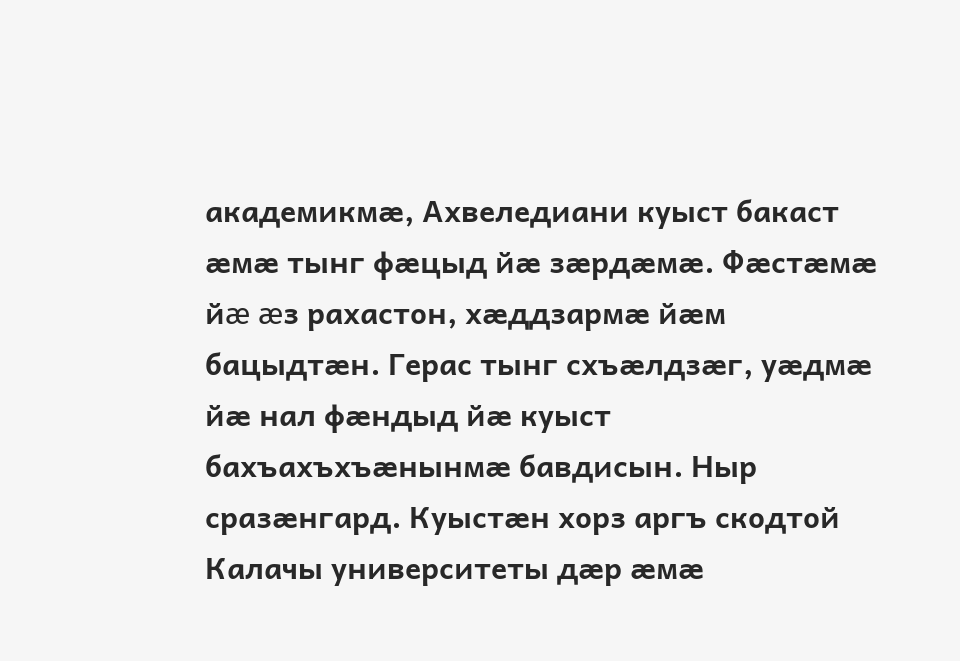академикмæ, Ахвеледиани куыст бакаст æмæ тынг фæцыд йæ зæрдæмæ. Фæстæмæ йæ æз рахастон, хæддзармæ йæм бацыдтæн. Герас тынг схъæлдзæг, уæдмæ йæ нал фæндыд йæ куыст бахъахъхъæнынмæ бавдисын. Ныр сразæнгард. Куыстæн хорз аргъ скодтой Калачы университеты дæр æмæ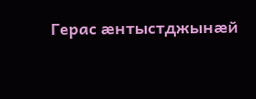Герас æнтыстджынæй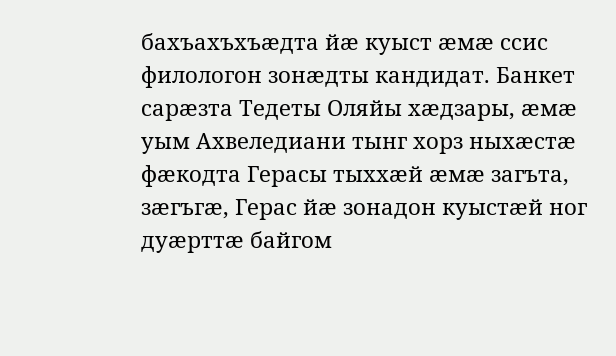бахъахъхъæдта йæ куыст æмæ ссис филологон зонæдты кандидат. Банкет сарæзта Тедеты Оляйы хæдзары, æмæ уым Ахвеледиани тынг хорз ныхæстæ фæкодта Герасы тыххæй æмæ загъта, зæгъгæ, Герас йæ зонадон куыстæй ног дуæрттæ байгом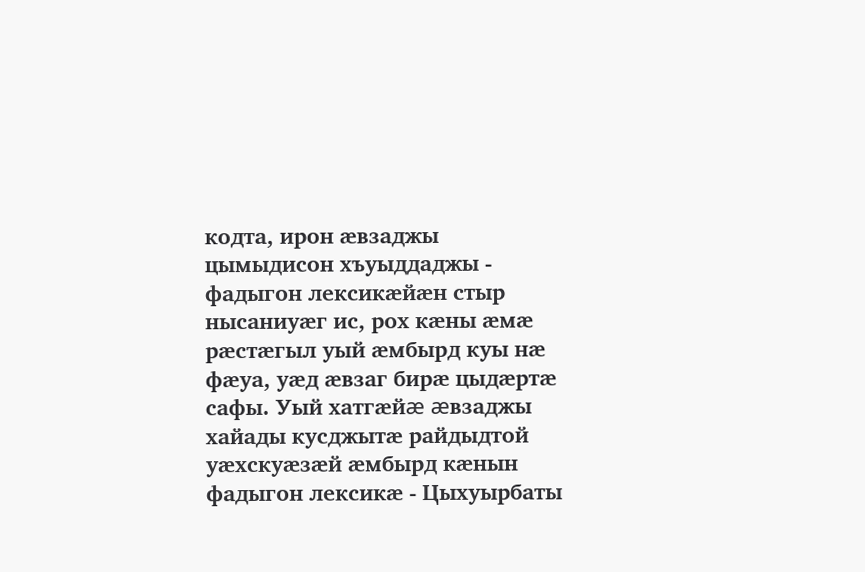кодта, ирон æвзаджы цымыдисон хъуыддаджы - фадыгон лексикæйæн стыр нысаниуæг ис, рох кæны æмæ рæстæгыл уый æмбырд куы нæ фæуа, уæд æвзаг бирæ цыдæртæ сафы. Уый хатгæйæ æвзаджы хайады кусджытæ райдыдтой уæхскуæзæй æмбырд кæнын фадыгон лексикæ - Цыхуырбаты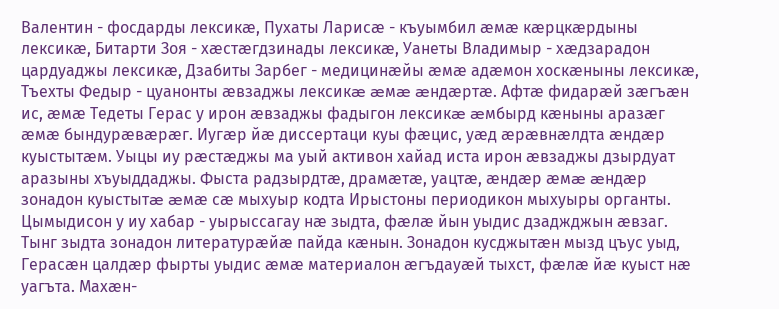Валентин - фосдарды лексикæ, Пухаты Ларисæ - къуымбил æмæ кæрцкæрдыны лексикæ, Битарти Зоя - хæстæгдзинады лексикæ, Уанеты Владимыр - хæдзарадон цардуаджы лексикæ, Дзабиты Зарбег - медицинæйы æмæ адæмон хоскæныны лексикæ, Тъехты Федыр - цуанонты æвзаджы лексикæ æмæ æндæртæ. Афтæ фидарæй зæгъæн ис, æмæ Тедеты Герас у ирон æвзаджы фадыгон лексикæ æмбырд кæныны аразæг æмæ бындурæвæрæг. Иугæр йæ диссертаци куы фæцис, уæд æрæвнæлдта æндæр куыстытæм. Уыцы иу рæстæджы ма уый активон хайад иста ирон æвзаджы дзырдуат аразыны хъуыддаджы. Фыста радзырдтæ, драмæтæ, уацтæ, æндæр æмæ æндæр зонадон куыстытæ æмæ сæ мыхуыр кодта Ирыстоны периодикон мыхуыры органты. Цымыдисон у иу хабар - уырыссагау нæ зыдта, фæлæ йын уыдис дзаджджын æвзаг. Тынг зыдта зонадон литературæйæ пайда кæнын. Зонадон кусджытæн мызд цъус уыд, Герасæн цалдæр фырты уыдис æмæ материалон æгъдауæй тыхст, фæлæ йæ куыст нæ уагъта. Махæн-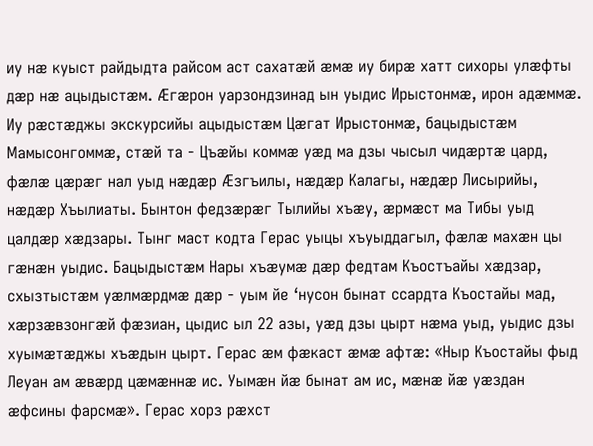иу нæ куыст райдыдта райсом аст сахатæй æмæ иу бирæ хатт сихоры улæфты дæр нæ ацыдыстæм. Ӕгæрон уарзондзинад ын уыдис Ирыстонмæ, ирон адæммæ. Иу рæстæджы экскурсийы ацыдыстæм Цæгат Ирыстонмæ, бацыдыстæм Мамысонгоммæ, стæй та - Цъæйы коммæ уæд ма дзы чысыл чидæртæ цард, фæлæ цæрæг нал уыд нæдæр Ӕзгъилы, нæдæр Калагы, нæдæр Лисырийы, нæдæр Хъылиаты. Бынтон федзæрæг Тылийы хъæу, æрмæст ма Тибы уыд цалдæр хæдзары. Тынг маст кодта Герас уыцы хъуыддагыл, фæлæ махæн цы гæнæн уыдис. Бацыдыстæм Нары хъæумæ дæр федтам Къостъайы хæдзар, схызтыстæм уæлмæрдмæ дæр - уым йе ‘нусон бынат ссардта Къостайы мад, хæрзæвзонгæй фæзиан, цыдис ыл 22 азы, уæд дзы цырт нæма уыд, уыдис дзы хуымæтæджы хъæдын цырт. Герас æм фæкаст æмæ афтæ: «Ныр Къостайы фыд Леуан ам æвæрд цæмæннæ ис. Уымæн йæ бынат ам ис, мæнæ йæ уæздан æфсины фарсмæ». Герас хорз рæхст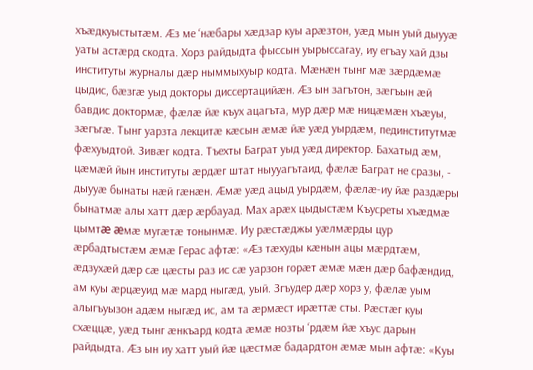хъæдкуыстытæм. Ӕз ме ‘нæбары хæдзар куы арæзтон, уæд мын уый дыууæ уаты астæрд скодта. Хорз райдыдта фыссын уырыссагау, иу егъау хай дзы институты журналы дæр ныммыхуыр кодта. Мæнæн тынг мæ зæрдæмæ цыдис, бæзгæ уыд докторы диссертацийæн. Æз ын загътон, зæгъын æй бавдис доктормæ, фæлæ йæ къух ацагъта, мур дæр мæ ницæмæн хъæуы, зæгъгæ. Тынг уарзта лекцитæ кæсын æмæ йæ уæд уырдæм, пединститутмæ фæхуыдтой. Зивæг кодта. Тъехты Баграт уыд уæд директор. Бахатыд æм, цæмæй йын институты æрдæг штат ныууагътаид, фæлæ Баграт не сразы, - дыууæ бынаты нæй гæнæн. Ӕмæ уæд ацыд уырдæм, фæлæ-иу йæ раздæры бынатмæ алы хатт дæр æрбауад. Мах арæх цыдыстæм Къусреты хъæдмæ цымтæ æмæ мугæтæ тонынмæ. Иу рæстæджы уæлмæрды цур æрбадтыстæм æмæ Герас афтæ: «Æз тæхуды кæнын ацы мæрдтæм, æдзухæй дæр сæ цæсты раз ис сæ уарзон горæт æмæ мæн дæр бафæндид, ам куы æрцæуид мæ мард ныгæд, уый. Згъудер дæр хорз у, фæлæ уым алыгъуызон адæм ныгæд ис, ам та æрмæст ирæттæ сты. Рæстæг куы схæццæ, уæд тынг æнкъард кодта æмæ нозты ‘рдæм йæ хъус дарын райдыдта. Æз ын иу хатт уый йæ цæстмæ бадардтон æмæ мын афтæ: «Куы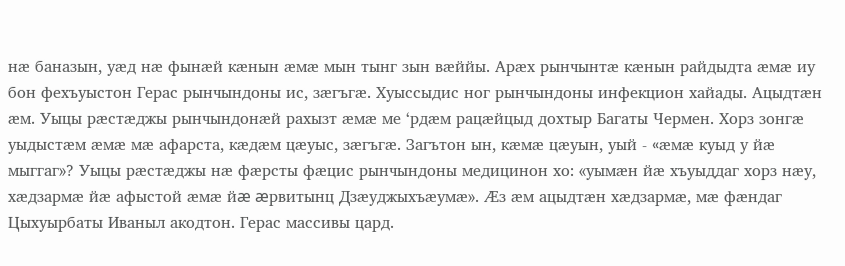нæ баназын, уæд нæ фынæй кæнын æмæ мын тынг зын вæййы. Арæх рынчынтæ кæнын райдыдта æмæ иу бон фехъуыстон Герас рынчындоны ис, зæгъгæ. Хуыссыдис ног рынчындоны инфекцион хайады. Ацыдтæн æм. Уыцы рæстæджы рынчындонæй рахызт æмæ ме ‘рдæм рацæйцыд дохтыр Багаты Чермен. Хорз зонгæ уыдыстæм æмæ мæ афарста, кæдæм цæуыс, зæгъгæ. Загътон ын, кæмæ цæуын, уый - «æмæ куыд у йæ мыггаг»? Уыцы рæстæджы нæ фæрсты фæцис рынчындоны медицинон хо: «уымæн йæ хъуыддаг хорз нæу, хæдзармæ йæ афыстой æмæ йæ æрвитынц Дзæуджыхъæумæ». Ӕз æм ацыдтæн хæдзармæ, мæ фæндаг Цыхуырбаты Иваныл акодтон. Герас массивы цард.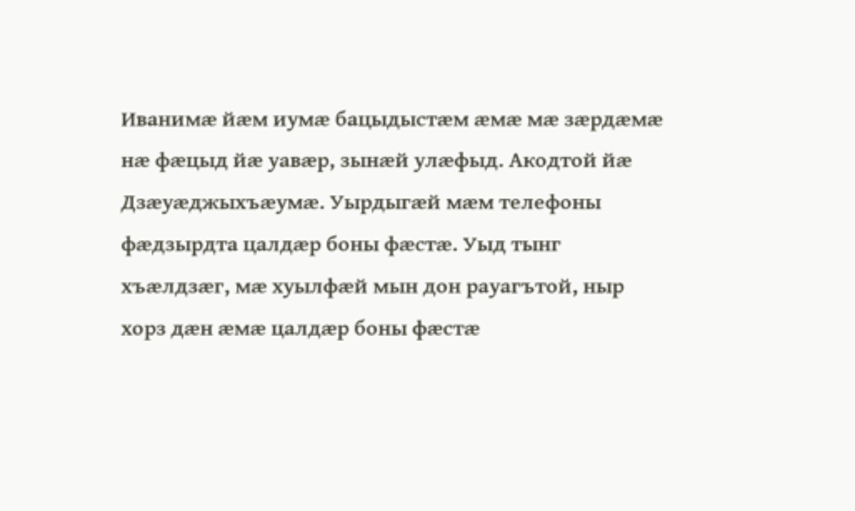Иванимæ йæм иумæ бацыдыстæм æмæ мæ зæрдæмæ нæ фæцыд йæ уавæр, зынæй улæфыд. Акодтой йæ Дзæуæджыхъæумæ. Уырдыгæй мæм телефоны фæдзырдта цалдæр боны фæстæ. Уыд тынг хъæлдзæг, мæ хуылфæй мын дон рауагътой, ныр хорз дæн æмæ цалдæр боны фæстæ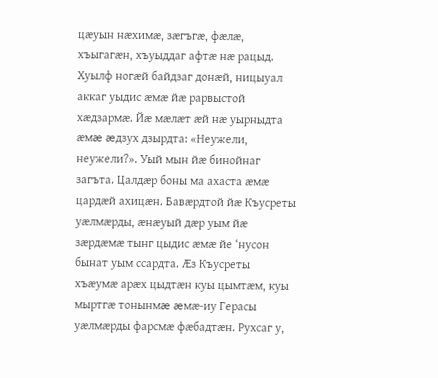цæуын нæхимæ, зæгъгæ, фæлæ, хъыгагæн, хъуыддаг афтæ нæ рацыд. Хуылф ногæй байдзаг донæй, ницыуал аккаг уыдис æмæ йæ рарвыстой хæдзармæ. Йæ мæлæт æй нæ уырныдта æмæ æдзух дзырдта: «Неужели, неужели?». Уый мын йæ бинойнаг загъта. Цалдæр боны ма ахаста æмæ цардæй ахицæн. Бавæрдтой йæ Къусреты уæлмæрды, æнæуый дæр уым йæ зæрдæмæ тынг цыдис æмæ йе ‘нусон бынат уым ссардта. Ӕз Къусреты хъæумæ арæх цыдтæн куы цымтæм, куы мыртгæ тонынмæ æмæ-иу Герасы уæлмæрды фарсмæ фæбадтæн. Рухсаг у,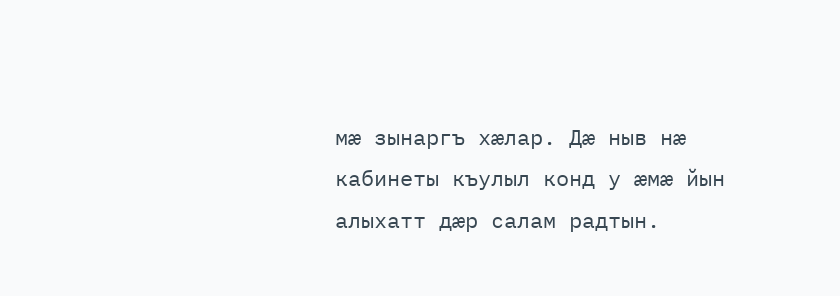мæ зынаргъ хæлар. Дæ ныв нæ кабинеты къулыл конд у æмæ йын алыхатт дæр салам радтын.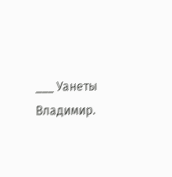___ Уанеты Владимир.